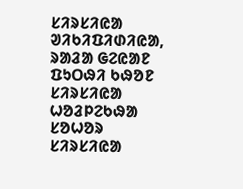ᱥᱤᱨᱥᱤᱭᱟ
ᱣᱤᱠᱤᱯᱤᱰᱤᱭᱟ, ᱨᱟᱲᱟ ᱜᱮᱭᱟᱱ ᱯᱩᱛᱷᱤ ᱠᱷᱚᱱ
ᱥᱤᱨᱥᱤᱭᱟ
ᱦᱚᱲᱞᱮᱠᱷᱟ ᱥᱚᱦᱚᱨ
ᱥᱤᱨᱥᱤᱭᱟ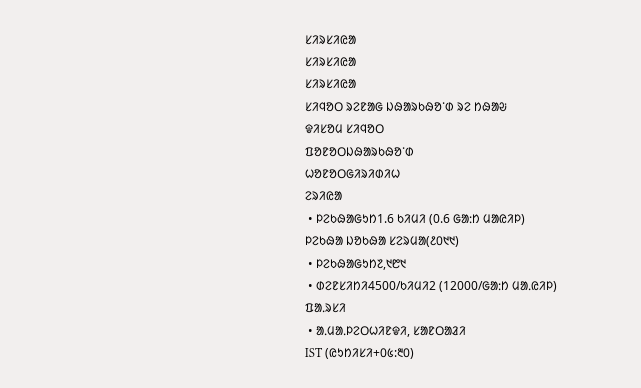ᱥᱤᱨᱥᱤᱭᱟ
ᱥᱤᱨᱥᱤᱭᱟ
ᱥᱤᱨᱥᱤᱭᱟ
ᱥᱤᱧᱚᱛ ᱨᱮᱱᱟᱜ ᱡᱷᱟᱨᱠᱷᱚᱸᱰ ᱨᱮ ᱴᱷᱟᱶ
ᱫᱤᱥᱚᱢ ᱥᱤᱧᱚᱛ
ᱯᱚᱱᱚᱛᱡᱷᱟᱨᱠᱷᱚᱸᱰ
ᱦᱚᱱᱚᱛᱜᱤᱨᱤᱰᱤᱦ
ᱮᱨᱤᱭᱟ
 • ᱞᱮᱠᱷᱟᱜᱩᱴ1.6 ᱠᱤᱢᱤ (0.6 ᱜᱟᱺᱴ ᱢᱟᱭᱤᱞ)
ᱞᱮᱠᱷᱟ ᱡᱚᱠᱷᱟ ᱥᱮᱨᱢᱟ(᱒᱐᱑᱑)
 • ᱞᱮᱠᱷᱟᱜᱩᱴ᱗,᱑᱘᱑
 • ᱰᱮᱱᱥᱤᱴᱤ4500/ᱠᱤᱢᱤ2 (12000/ᱜᱟᱺᱴ ᱢᱟᱹᱭᱤᱞ)
ᱯᱟᱹᱨᱥᱤ
 • ᱟᱹᱢᱟᱹᱞᱮᱛᱦᱤᱱᱫᱤ, ᱥᱟᱱᱛᱟᱲᱤ
IST (ᱭᱩᱴᱤᱥᱤ+᱐᱕:᱓᱐)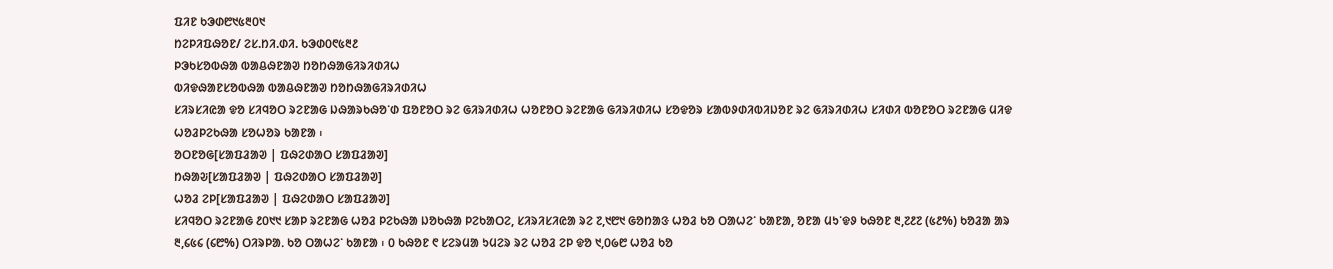ᱯᱤᱱ ᱠᱳᱰ᱘᱑᱕᱓᱐᱑
ᱴᱮᱞᱤᱯᱷᱚᱱ/ ᱮᱥ.ᱴᱤ.ᱰᱤ. ᱠᱳᱰ᱐᱖᱕᱓᱒
ᱞᱳᱠᱥᱚᱵᱷᱟ ᱵᱟᱪᱷᱱᱟᱣ ᱴᱚᱴᱷᱟᱜᱤᱨᱤᱰᱤᱦ
ᱵᱤᱫᱷᱟᱱᱥᱚᱵᱷᱟ ᱵᱟᱪᱷᱱᱟᱣ ᱴᱚᱴᱷᱟᱜᱤᱨᱤᱰᱤᱦ
ᱥᱤᱨᱥᱤᱭᱟ ᱫᱚ ᱥᱤᱧᱚᱛ ᱨᱮᱱᱟᱜ ᱡᱷᱟᱨᱠᱷᱚᱸᱰ ᱯᱚᱱᱚᱛ ᱨᱮ ᱜᱤᱨᱤᱰᱤᱦ ᱦᱚᱱᱚᱛ ᱨᱮᱱᱟᱜ ᱜᱤᱨᱤᱰᱤᱦ ᱥᱚᱫᱚᱨ ᱥᱟᱵᱽᱰᱤᱵᱤᱡᱚᱱ ᱨᱮ ᱜᱤᱨᱤᱰᱤᱦ ᱥᱤᱰᱤ ᱵᱚᱱᱚᱛ ᱨᱮᱱᱟᱜ ᱢᱤᱫ ᱦᱚᱲᱞᱮᱠᱷᱟ ᱥᱚᱦᱚᱨ ᱠᱟᱱᱟ ᱾
ᱚᱛᱱᱚᱜ[ᱥᱟᱯᱲᱟᱣ | ᱯᱷᱮᱰᱟᱛ ᱥᱟᱯᱲᱟᱣ]
ᱴᱷᱟᱶ[ᱥᱟᱯᱲᱟᱣ | ᱯᱷᱮᱰᱟᱛ ᱥᱟᱯᱲᱟᱣ]
ᱦᱚᱲ ᱮᱞ[ᱥᱟᱯᱲᱟᱣ | ᱯᱷᱮᱰᱟᱛ ᱥᱟᱯᱲᱟᱣ]
ᱥᱤᱧᱚᱛ ᱨᱮᱱᱟᱜ ᱒᱐᱑᱑ ᱥᱟᱞ ᱨᱮᱱᱟᱜ ᱦᱚᱲ ᱞᱮᱠᱷᱟ ᱡᱚᱠᱷᱟ ᱞᱮᱠᱟᱛᱮ, ᱥᱤᱨᱤᱥᱤᱭᱟ ᱨᱮ ᱗,᱑᱘᱑ ᱜᱚᱴᱟᱝ ᱦᱚᱲ ᱠᱚ ᱛᱟᱦᱮᱸ ᱠᱟᱱᱟ, ᱚᱱᱟ ᱢᱩᱸᱫᱽ ᱠᱷᱚᱱ ᱓,᱗᱒᱗ (᱕᱒%) ᱠᱚᱲᱟ ᱟᱨ ᱓,᱔᱕᱔ (᱔᱘%) ᱛᱤᱨᱞᱟᱹ ᱠᱚ ᱛᱟᱦᱮᱸ ᱠᱟᱱᱟ ᱾ ᱐ ᱠᱷᱚᱱ ᱖ ᱥᱮᱨᱢᱟ ᱩᱢᱮᱨ ᱨᱮ ᱦᱚᱲ ᱮᱞ ᱫᱚ ᱑,᱐᱙᱘ ᱦᱚᱲ ᱠᱚ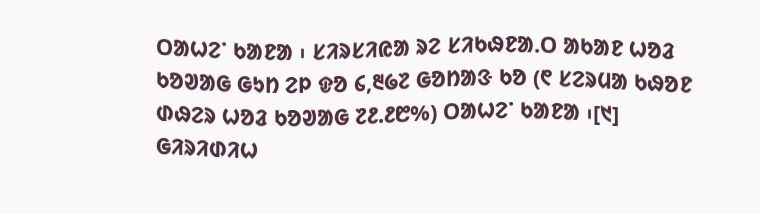ᱛᱟᱦᱮᱸ ᱠᱟᱱᱟ ᱾ ᱥᱤᱨᱥᱤᱭᱟ ᱨᱮ ᱥᱤᱠᱷᱱᱟᱹᱛ ᱟᱠᱟᱱ ᱦᱚᱲ ᱠᱚᱣᱟᱜ ᱜᱩᱴ ᱮᱞ ᱫᱚ ᱔,᱓᱙᱗ ᱜᱚᱴᱟᱝ ᱠᱚ (᱖ ᱥᱮᱨᱢᱟ ᱠᱷᱚᱱ ᱰᱷᱮᱨ ᱦᱚᱲ ᱠᱚᱣᱟᱜ ᱗᱒.᱒᱘%) ᱛᱟᱦᱮᱸ ᱠᱟᱱᱟ ᱾[᱑]
ᱜᱤᱨᱤᱰᱤᱦ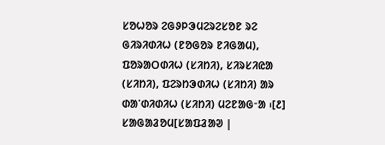ᱥᱚᱦᱚᱨ ᱮᱜᱽᱞᱳᱢᱮᱨᱮᱥᱚᱱ ᱨᱮ ᱜᱤᱨᱤᱰᱤᱦ (ᱱᱚᱜᱚᱨ ᱱᱤᱜᱟᱢ), ᱯᱚᱨᱟᱛᱰᱤᱦ (ᱥᱤᱴᱤ), ᱥᱤᱨᱥᱤᱭᱟ (ᱥᱤᱴᱤ), ᱯᱮᱨᱴᱳᱰᱤᱦ (ᱥᱤᱴᱤ) ᱟᱨ ᱰᱟᱸᱰᱤᱰᱤᱦ (ᱥᱤᱴᱤ) ᱢᱮᱱᱟᱜᱼᱟ ᱾[᱒]
ᱥᱟᱜᱟᱲᱚᱢ[ᱥᱟᱯᱲᱟᱣ |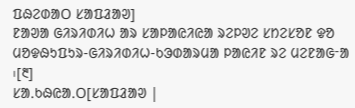ᱯᱷᱮᱰᱟᱛ ᱥᱟᱯᱲᱟᱣ]
ᱱᱟᱣᱟ ᱜᱤᱨᱤᱰᱤᱦ ᱟᱨ ᱥᱟᱞᱟᱭᱤᱭᱟ ᱨᱮᱞᱣᱮ ᱥᱴᱮᱥᱚᱱ ᱫᱚ ᱢᱚᱫᱷᱩᱯᱩᱨ-ᱜᱤᱨᱤᱰᱤᱦ-ᱠᱳᱰᱟᱨᱢᱟ ᱞᱟᱭᱤᱱ ᱨᱮ ᱢᱮᱱᱟᱜᱼᱟ ᱾[᱓]
ᱥᱟᱹᱠᱷᱭᱟᱹᱛ[ᱥᱟᱯᱲᱟᱣ |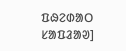ᱯᱷᱮᱰᱟᱛ ᱥᱟᱯᱲᱟᱣ]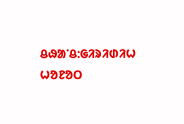ᱪᱷᱟᱸᱪ:ᱜᱤᱨᱤᱰᱤᱦ ᱦᱚᱱᱚᱛ